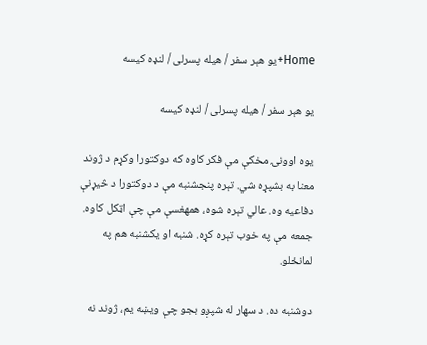Home+یو هېر سفر / هیله پسرلی / لنډه کیسه

یو هېر سفر / هیله پسرلی / لنډه کیسه

یوه اوونۍ مخکې مې فکر کاوه که دوکتورا وکړم د ژوند معنا به بشپړه شي. تېره پنجشنبه مې د دوکتورا د څیړنې دفاعیه وه. عالي تېره شوه، همهغسې مې چې اټکل کاوه. جمعه مې په خوب تېره کړه. شنبه او یکشنبه هم په لمانځلو.

دوشنبه ده. د سهار له شپږو بجو چې ویښه یم، ژوند نه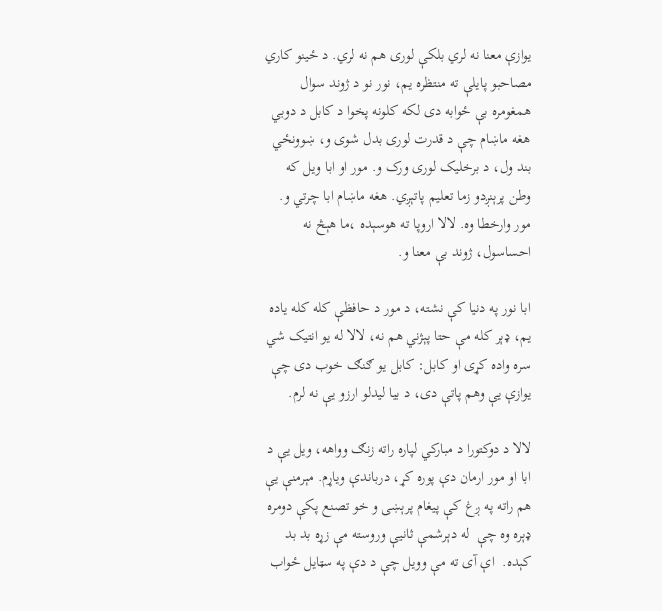یوازې معنا نه لري بلکې لوری هم نه لري. د ځینو کاري مصاحبو پایلې ته منتظره یم، نور نو د ژوند سوال همغومره بې ځوابه دی لکه کلونه پخوا د کابل د دوبي هغه ماښام چې د قدرت لوری بدل شوی و، ښوونځي بند ول، د برخلیک لوری ورک و. مور او ابا ویل که وطن پرېنږدو زما تعلیم پاتېږي. هغه ماښام ابا چرتي و. مور وارخطا وه. لالا اروپا ته هوسېده ،ما هېڅ نه احساسول، ژوند بې معنا و.

ابا نور په دنیا کې نشته، د مور د حافظې کله کله یاده یم، ډېر کله مې حتا پېژني هم نه، لالا له یو انتیک شي سره واده کړی او کابل: کابل یو ګنګ خوب دی چې یوازې یې وهم پاتې دی، د بیا لیدلو ارزو یې نه لرم.

لالا د دوکتورا د مبارکي لپاره راته زنګ وواهه، ویل یې د ابا او مور ارمان دې پوره کړ، درباندې ویاړم. مېرمنې یې هم راته په ږغ کې پیغام پرېښی و خو تصنع پکې دومره ډېره وه چې  له دېرشمې ثانیې وروسته مې زړه بد بد کېده.  اې آی ته مې وویل چې د دې په سټایل ځواب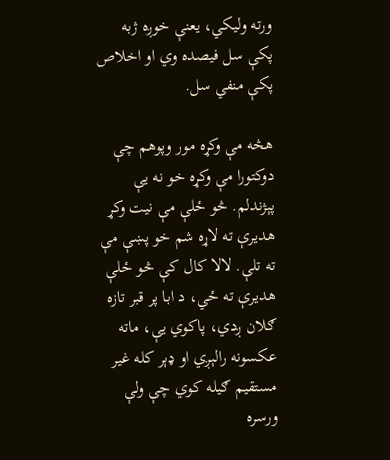ورته ولیکي، یعنې خوږه ژبه پکې سل فیصده وي او اخلاص پکې منفي سل.

هڅه مې وکړه مور وپوهم چې دوکتورا مې وکړه خو نه یې پېژندلم. څو ځلې مې نیت وکړ هدیرې ته لاړه شم خو پښې مې ته تلې. لالا کال کې څو ځلې هدیرې ته ځي، د ابا پر قبر تازه ګلان ږدي، پاکوي یې، ماته عکسونه رالېږي او ډېر کله غیر مستقیم ګیله کوي چې ولې ورسره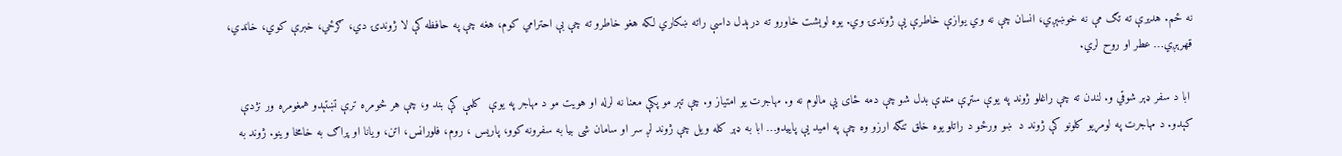نه ځم. هدیرې ته تګ مې نه خوښېږي، انسان چې نه وي یوازې خاطرې یې ژوندۍ وي. یوه لوېشت خاورو ته درېدل داسې راته ښکاري لکه هغو خاطرو ته چې بې احترامي کوم، هغه چې په حافظه کې لا ژوندۍ دي، ګرځي، خبرې کوي، خاندي، قهرېږي… عطر او روح لري.

 ابا د سفر ډېر شوقي و. لندن ته چې راغلو ژوند په یوې ستړې منډې بدل شو چې دمه ځای یې مالوم نه و. مهاجرت یو امتیاز و. چې تېر مو پکې معنا نه لرله او هویت مو د مهاجر په یوې  کلمې کې بند و، چې هر څومره ترې تښتېدو همغومره ور نژدې کېدو. د مهاجرت په لومړیو کلونو کې ژوند د  ښو ورځو د راتلو یوه خلق تنګه ارزو وه چې په امید یې پاییدو… ابا به ډېر کله ویل چې ژوند لږ سر او سامان شی بیا به سفرونه کوو، پاریس ، روم، فلورانس، اتن، ویانا او پراګ به خامخا وینو. ژوند به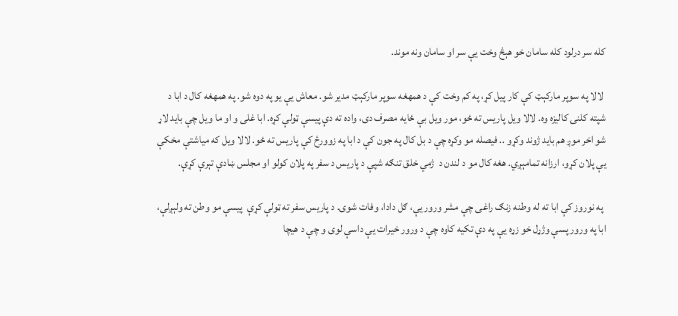کله سر درلود کله سامان خو هېڅ وخت یې سر او سامان ونه موند.

 لالا په سوپر مارکېټ کې کار پیل کړ، په کم وخت کې د همهغه سوپر مارکېټ مدیر شو. معاش یې یو په دوه شو. په همهغه کال د ابا د شپته کلنۍ کالیزه وه. لالا ویل پاریس ته ځو، مور ویل بې ځایه مصرف دی، واده ته دې پیسې ټولې کړه. ابا غلی و او ما ویل چې باید لاړ شو اخر موږ هم باید ژوند وکړو .. فیصله مو وکړه چې د بل کال په جون کې د ابا په زوورځ کې پاریس ته ځو. لالا ویل که میاشتې مخکې یې پلان کړو، ارزانه تمامېږي. هغه کال مو د لندن د  ژمي خلق تنګه شپې د پاریس د سفر په پلان کولو او مجلس ښادې تېرې کړې.

 په نوروز کې ابا ته له وطنه زنګ راغی چې مشر ورور یې، ګل دادا، وفات شوی. د پاریس سفر ته ټولې کړې  پیسې مو وطن ته ولېږلې، ابا په ورور پسې وژړل خو زړه یې په دې تکیه کاوه چې د ورور خیرات یې داسې لوی و چې د هیچا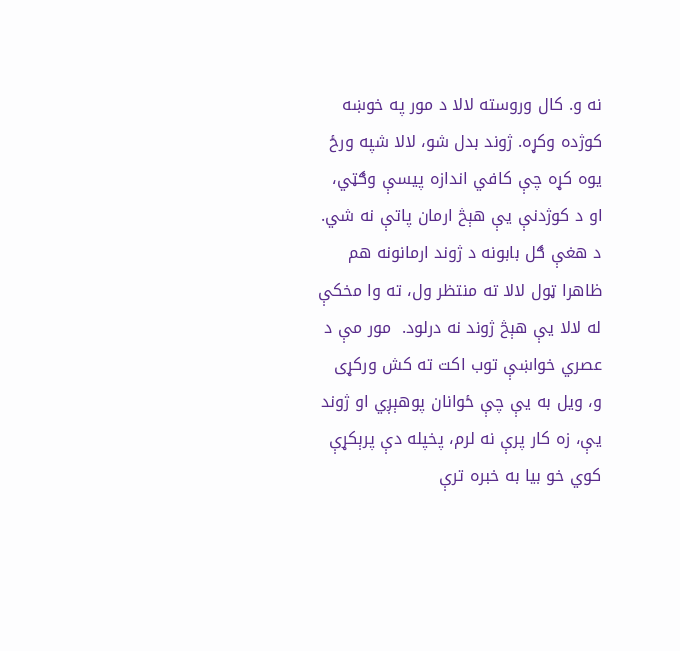نه و. کال وروسته لالا د مور په خوښه کوژده وکړه. ژوند بدل شو، لالا شپه ورځ یوه کړه چې کافي اندازه پیسې وګټي، او د کوژدنې یې هېڅ ارمان پاتې نه شي. د هغې ګل بابونه د ژوند ارمانونه هم ظاهرا ټول لالا ته منتظر ول، ته وا مخکې له لالا یې هېڅ ژوند نه درلود.  مور مې د عصري خواښې توب اکت ته کش ورکړی و، ویل به یې چې ځوانان پوهېږي او ژوند یې، زه کار پرې نه لرم، پخپله دې پرېکړې کوي خو بیا به خبره ترې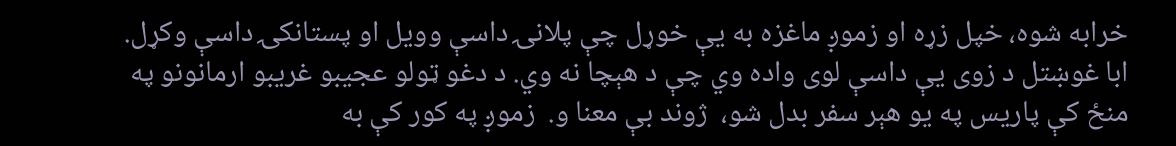خرابه شوه، خپل زړه او زموږ ماغزه به یې خوړل چې پلانۍ داسې وویل او پستانکۍ داسې وکړل.  ابا غوښتل د زوی یې داسې لوی واده وي چې د هېچا نه وي. د دغو ټولو عجیبو غریبو ارمانونو په منځ کې پاریس په یو هېر سفر بدل شو،  ژوند بې معنا و.  زموږ په کور کې به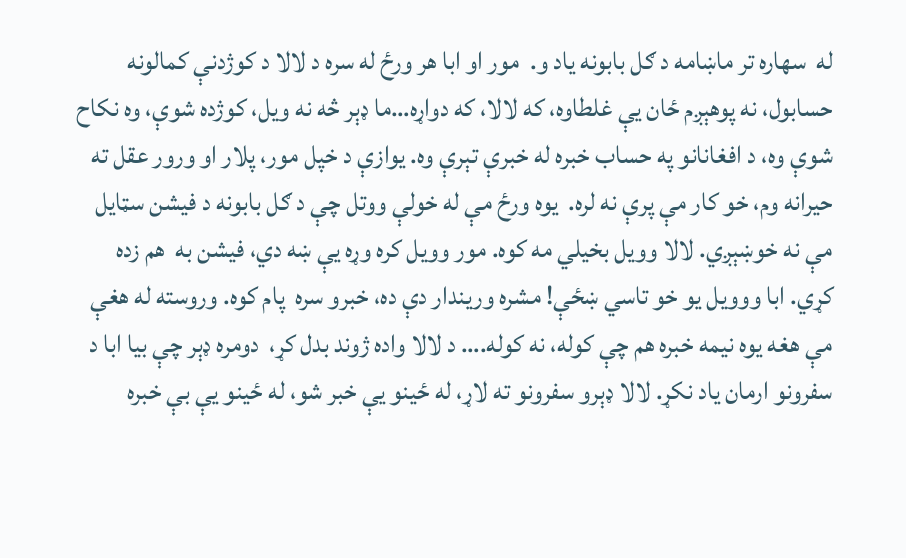له  سهاره تر ماښامه د ګل بابونه یاد و.  مور او ابا هر ورځ له سره د لالا د کوژدنې کمالونه حسابول، نه پوهېږم ځان یې غلطاوه، که لالا، که دواړه…ما ډېر څه نه ویل، کوژده شوې، وه نکاح شوې وه، د افغانانو په حساب خبره له خبرې تېرې وه. یوازې د خپل مور، پلار او ورور عقل ته  حیرانه وم، خو کار مې پرې نه لره.  یوه ورځ مې له خولې ووتل چې د ګل بابونه د فیشن سټایل مې نه خوښېږي. لالا وویل بخیلي مه کوه. مور وویل کره وړه یې ښه دي، فیشن به  هم زده کړي. ابا ووویل یو خو تاسي ښځې! مشره وریندار دې ده، خبرو سره  پام کوه. وروسته له هغې مې هغه یوه نیمه خبره هم چې کوله، نه کوله.… د لالا واده ژوند بدل کړ،  دومره ډېر چې بیا ابا د سفرونو ارمان یاد نکړ. لالا ډېرو سفرونو ته لاړ، له ځینو یې خبر شو، له ځینو یې بې خبره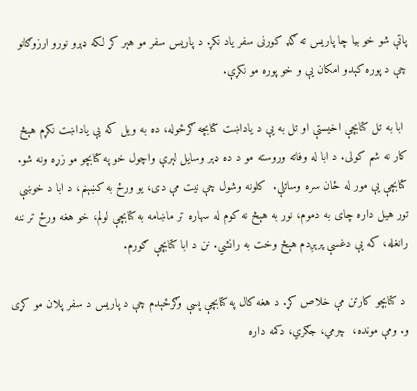پاتې شو خو بیا چا پاریس ته ګډ کورنی سفر یاد نکړ. د پاریس سفر مو هېر کړ لکه ډېرو نورو ارزوګانو چې د پوره کېدو امکان یې و خو پوره مو نکړې.

 ابا به تل کتابچې اخیستې او تل به یې د یاداښت کتابچه ګرځوله، ده به ویل که یې یاداښت نکړم هېڅ کار نه شم کولی. د ابا له وفاته وروسته مو د ده ډېر وسایل لېرې واچول خو په کتابچو مو زړه ونه شو. کتابچې یې مور له ځان سره وساتلې.  کلونه وشول چې نیت مې دی، یو ورځ به کښېنم، د ابا د خوښې تور هیل داره چای به دموم، نور به هېڅ نه کوم له سهاره تر ماښامه به کتابچې لولم، خو هغه ورځ تر ننه رانغله، که یې دغسې پرېږدم هېڅ وخت به رانشي. نن د ابا کتابچې ګورم.

 د کتابچو کارتن مې خلاص کړ. د هغه کال په کتابچې پسې وګرځېدم چې د پاریس د سفر پلان مو کړی و. ومې مونده،  چرمي، جګري، دکمه داره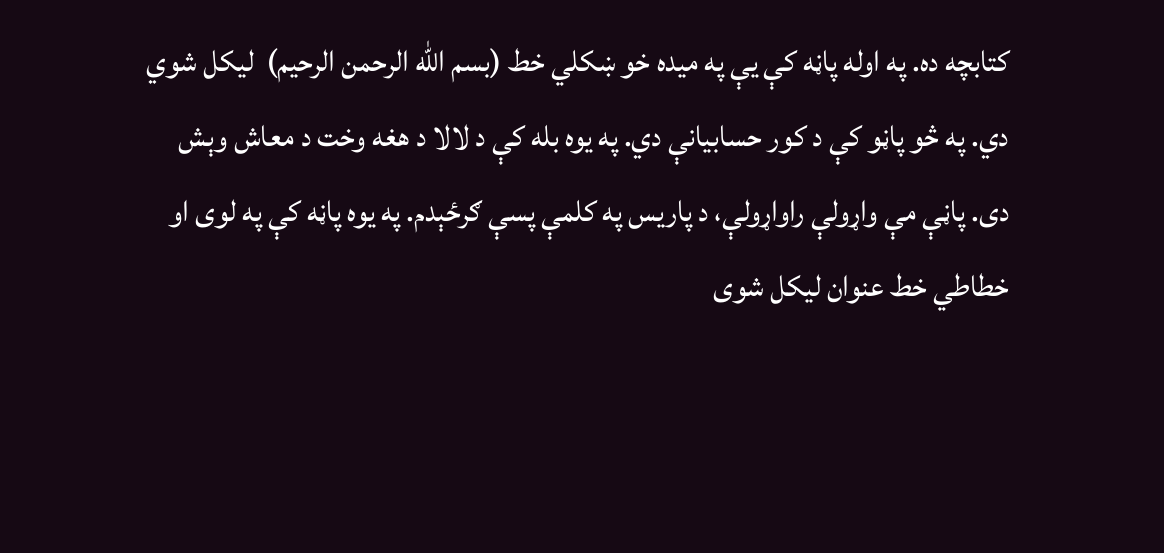کتابچه ده. په اوله پاڼه کې یې په میده خو ښکلي خط (بسم الله الرحمن الرحیم)  لیکل شوي دي. په څو پاڼو کې د کور حسابیانې دي. په یوه بله کې د لالا د هغه وخت د معاش وېش دی. پاڼې مې واړولې راواړولې، د پاریس په کلمې پسې ګرځېدم. په یوه پاڼه کې په لوی او خطاطي خط عنوان لیکل شوی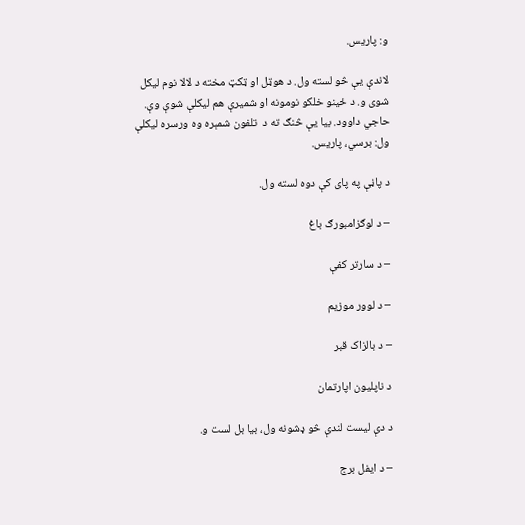و: پاریس.

لاندې یې څو لسته ول. د هوټل او ټکټ مخته د لالا نوم لیکل شوی و. د ځینو خلکو نومونه او شمیرې هم لیکلې شوې وې. حاجي داوود. بیا یې څنګ ته د  تلفون شمېره وه ورسره لیکلې ول: برسي، پاریس.

د پاڼې په پای کې دوه لسته ول.

– د لوګزامبورګ باغ

– د سارتر کفې

– د لوور موزیم

– د بالزاک قبر

د ناپلیون اپارتمان

د دې لیست لندې څو ډشونه ول، بیا بل لست و.

– د ایفل برج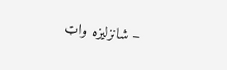– شانزلیزه واټ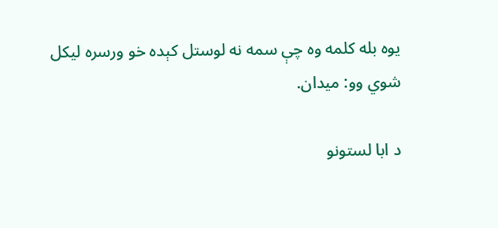یوه بله کلمه وه چې سمه نه لوستل کېده خو ورسره لیکل شوي وو: میدان.

د ابا لستونو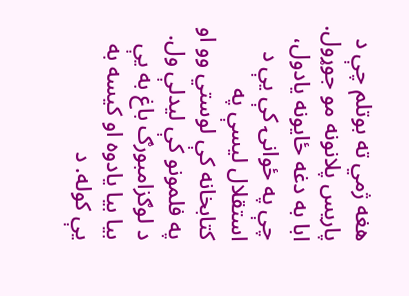هغه ژمي ته بوتلم چې د پاریس پلانونه مو جوړول. ابا به دغه ځایونه یادول، چې په ځوانۍ کې یې د استقلال لیسې په کتابخانه کې لوستي وو او په فلمونو کې لیدلې ول.  د لوګزامبورګ باغ به یې بیا بیا یادوه او کیسه به یې کوله. د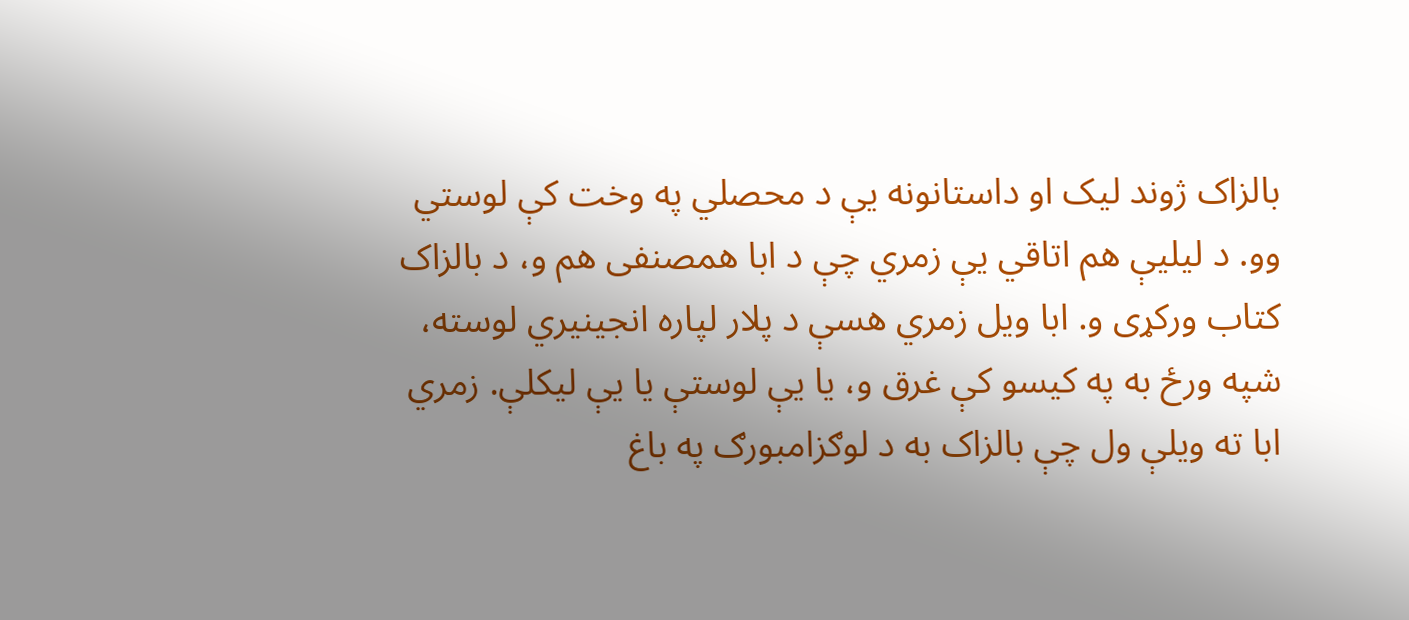بالزاک ژوند لیک او داستانونه یې د محصلي په وخت کې لوستي وو. د لیلیې هم اتاقي یې زمري چې د ابا همصنفی هم و، د بالزاک کتاب ورکړی و. ابا ویل زمري هسې د پلار لپاره انجینیري لوسته، شپه ورځ به په کیسو کې غرق و، یا یې لوستې یا یې لیکلې. زمري ابا ته ویلې ول چې بالزاک به د لوګزامبورګ په باغ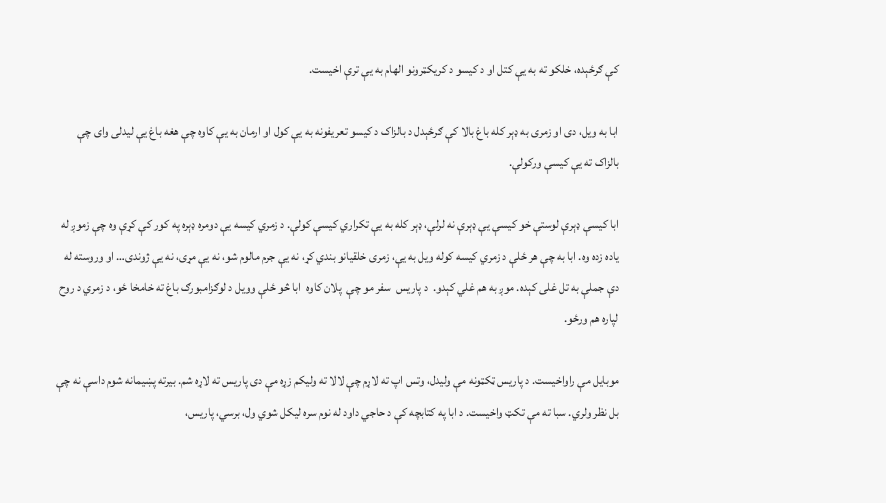کې ګرځېده، خلکو ته به یې کتل او د کیسو د کریکټرونو الهام به یې ترې اخیست.

ابا به ویل، دی او زمری به ډېر کله باغ بالا کې ګرځېدل د بالزاک د کیسو تعریفونه به یې کول او ارمان به یې کاوه چې هغه باغ یې لیدلی وای چې بالزاک ته یې کیسې ورکولې.

ابا کیسې ډېرې لوستې خو کیسې یې ډېرې نه لرلې، ډېر کله به یې تکراري کیسې کولې. د زمري کیسه یې دومره ډېره په کور کې کړې وه چې زموږ له یاده زده وه. ابا به چې هر ځلې د زمري کیسه کوله ویل به یې، زمری خلقیانو بندي کړ، نه یې جرم مالوم شو، نه یې مړی، نه یې ژوندی… او وروسته له دې جملې به تل غلی کېده. موږ به هم غلي کېدو.  د پاریس  سفر مو چې  پلان کاوه  ابا څو ځلې وویل د لوګزامبورګ باغ ته خامخا ځو، د زمري د روح لپاره هم ورځو.

موبایل مې راواخیست. د پاریس ټکټونه مې ولیدل، وتس اپ ته لاړم چې لالا ته ولیکم زړه مې دی پاریس ته لاړه شم. بیرته پښیمانه شوم داسې نه چې بل نظر ولري. سبا ته مې تکټ واخیست. د ابا په کتابچه کې د حاجي داود له نوم سره لیکل شوي ول، برسي، پاریس،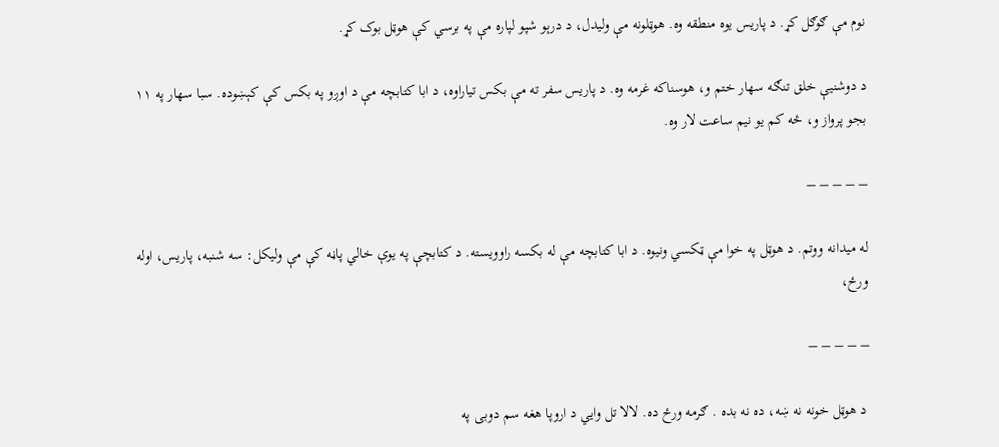نوم مې ګوګل کړ. د پاریس یوه منطقه وه. هوټلونه مې ولیدل، د درېو شپو لپاره مې په برسي کې هوټل بوک کړ.

د دوشنیې خلق تنګه سهار ختم و، هوسناکه غرمه وه. د پاریس سفر ته مې بکس تیاراوه،‌ د ابا کتابچه مې د اوږو په بکس کې کېښوده. سبا سهار په ۱۱ بجو پرواز و، څه کم یو نیم ساعت لار وه.

– – – – –

له میدانه ووتم. د هوټل په خوا مې ټکسي ونیوه. د ابا کتابچه مې له بکسه راوویسته. د کتابچې په یوې خالي پاڼه کې مې ولیکل: سه شنبه، پاریس، اوله ورځ،

– – – – –

 د هوټل خونه نه ښه، ده نه بده . ګرمه ورځ ده. لالا تل وايي د اروپا هغه سم دوبی په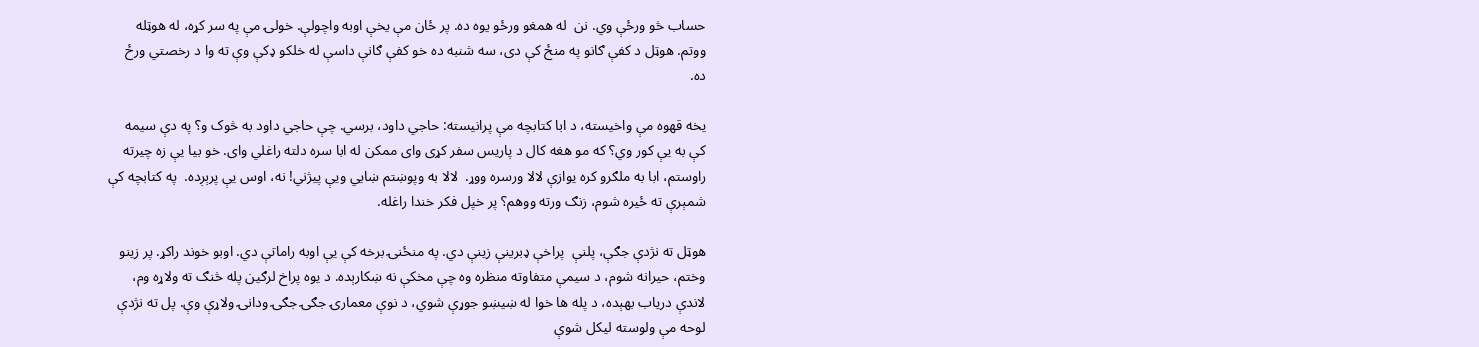حساب څو ورځې وي. نن  له همغو ورځو یوه ده. پر ځان مې یخې اوبه واچولې. خولۍ مې په سر کړه، له هوټله ووتم. هوټل د کفې ګانو په منځ کې دی، سه شنبه ده خو کفې ګانې داسې له خلکو ډکې وې ته وا د رخصتي ورځ ده.

یخه قهوه مې واخیسته، د ابا کتابچه مې پرانیسته: حاجي داود، برسي. چې حاجي داود به څوک و؟ په دې سیمه کې به یې کور وي؟ که مو هغه کال د پاریس سفر کړی وای ممکن له ابا سره دلته راغلي وای. خو بیا یې زه چیرته راوستم، ابا به ملګرو کره یوازې لالا ورسره ووړ.  لالا به وپوښتم ښايي ویې پیژني! نه، اوس یې پرېږده.  په کتابچه کې شمېرې ته ځیره شوم، زنګ ورته ووهم؟ پر خپل فکر خندا راغله.

هوټل ته نژدې جګې، پلنې  پراخې ډبرینې زینې دي. په منځنۍ برخه کې یې اوبه راماتې دي. اوبو خوند راکړ. پر زینو وختم، حیرانه شوم، د سیمې متفاوته منظره وه چې مخکې نه ښکارېده. د یوه پراخ لرګین پله څنګ ته ولاړه وم، لاندې دریاب بهېده، د پله ها خوا له ښيښو جوړې شوي، د نوې معمارۍ جګۍ جګۍ ودانۍ ولاړې وې. پل ته نژدې لوحه مې ولوسته لیکل شوې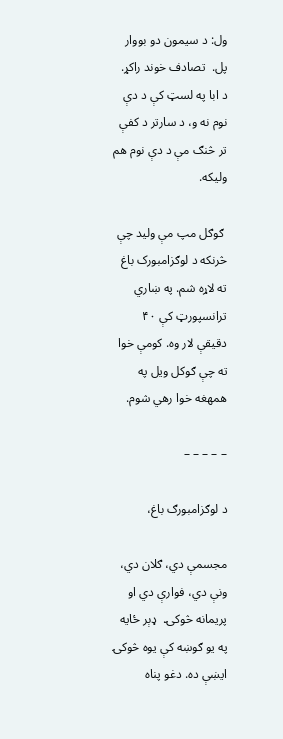ول: د سیمون دو بووار پل.  تصادف خوند راکړ. د ابا په لسټ کې د دې نوم نه و، د سارتر د کفې تر څنګ مې د دې نوم هم ولیکه.

 ګوګل مپ مې ولید چې څرنکه د لوګزامبورک باغ ته لاړه شم. په ښاري ترانسپورټ کې ۴۰  دقیقې لار وه. کومې خوا ته چې ګوکل ویل په همهغه خوا رهي شوم.

– – – – –

د لوګزامبورګ باغ،

مجسمې دي، ګلان دي، ونې دي، فوارې دي او پریمانه څوکۍ.  ډېر ځایه په یو ګوښه کې یوه څوکۍ ایښې ده. دغو پناه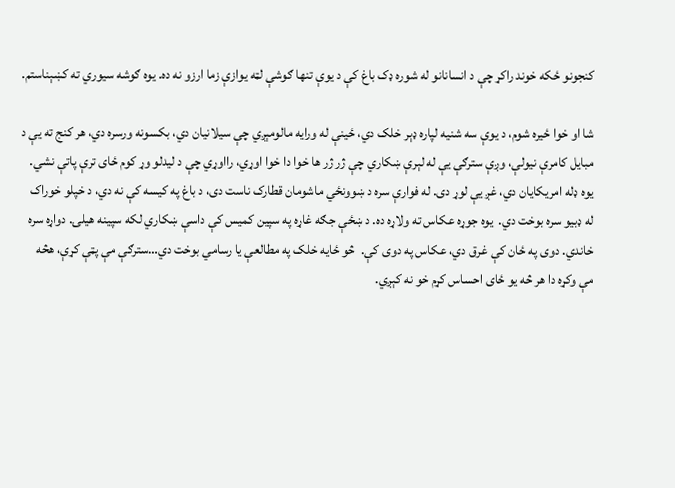کنجونو ځکه خوند راکړ چې د انسانانو له شوره ډک باغ کې د یوې تنها ګوشې لټه یوازې زما ارزو نه ده. یوه ګوشه سیوري ته کښېناستم.

شا او خوا ځیره شوم، د یوې سه شنیه لپاره ډېر خلک دي، ځینې له ورایه مالومېږي چې سیلانیان دي، بکسونه ورسره دي، هر کنج ته یې د مبایل کامرې نیولې، وږې سترګې یې له لېرې ښکاري چې ژر ژر ها خوا دا خوا اوړي، رااوړي چې د لیدلو وړ کوم ځای ترې پاتې نشي. یوه ډله امریکایان دي، غږ یې لوړ دی. له فوارې سره د ښوونځي ماشومان قطارک ناست دی، د باغ په کیسه کې نه دي، د خپلو خوراک له ډبیو سره بوخت دي.  یوه جوړه عکاس ته ولاړه ده. د ښځې جګه غاړه په سپین کمیس کې داسې ښکاري لکه سپینه هیلۍ. دواړه سره خاندي. دوی په ځان کې غرق دي، عکاس په دوی کې.  څو ځایه خلک په مطالعې یا رسامي بوخت دي…سترګې مې پټې کړې، هڅه مې وکړه دا هر څه یو ځای احساس کړم خو نه کېږي.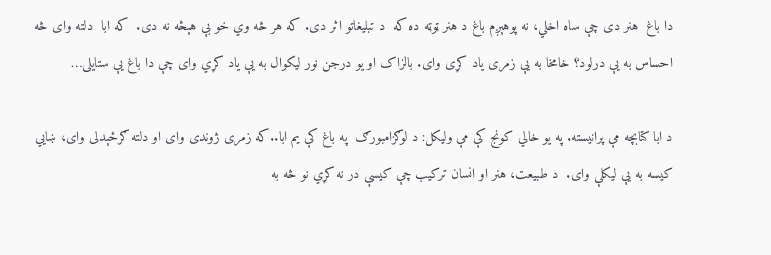دا باغ  هنر دی چې ساه اخلي، نه پوهېږم باغ د هنر ټوټه ده که  د تبلیغاتو اثر دی. که هر څه وي خو بې هېڅه نه دی.  که ابا  دلته وای څه احساس به یې درلود؟ خامخا به یې زمری یاد کړی وای. بالزاک او یو درجن نور لیکوال به یې یاد کړي وای چې دا باغ یې ستایلی…

د ابا کتابچه مې پرانیسته. په یو خالي‌ کونج کې مې ولیکل: د لوګزامبورګ  په باغ کې یم ابا..که زمری ژوندی وای او دلته ګرځېدلی وای، ښايي کیسه به یې لیکلې وای.  د طبیعت، هنر او انسان ترکیب چې کیسې در نه کړي نو څه به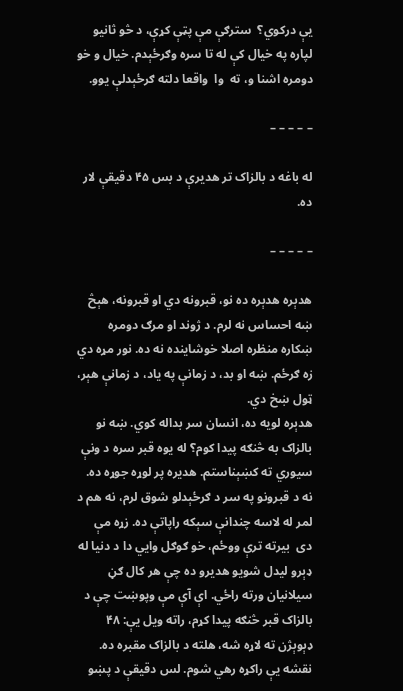یې درکوي؟  سترګې مې پټې کړې، د څو ثانیو لپاره په خیال کې له تا سره وګرځېدم. خیال و خو دومره اشنا و، ته  وا  واقعا دلته ګرځېدلې یوو.

– – – – –

له باغه د بالزاک تر هدیرې د بس ۴۵ دقیقې لار ده.

– – – – –

هدېره هدېره ده نو، قبرونه دي او قبرونه،‌ هېڅ ښه احساس نه لرم. د ژوند او مرګ دومره ښکاره منظره اصلا خوشاینده نه ده. نور مړه دي زه ګرځم. ښه او بد، د زمانې په یاد، د زمانې هېر، ټول ښخ دي.
هدېره لویه ده، انسان سر بداله کوي. ښه نو بالزاک به څنګه پیدا کوم؟ له یوه قبر سره د ونې سیوري ته کښېناستم. هدیره پر لوړه جوړه ده. نه د قبرونو په سر د ګرځېدلو شوق لرم، نه هم د لمر له لاسه چندانې سېکه راپاتې ده. زړه مې دی  بیرته ترې ووځم،‌ خو ګوګل وايي دا د دنیا له ډېرو لیدل شویو هدیرو ده چې هر کال ګڼ سیلانیان ورته راځي. اې آې مې وپوښت چې د بالزاک قبر څنګه پیدا کړم، راته ویل یې: ۴۸ ډېوېژن ته لاړه شه، هلته د بالزاک مقبره ده. نقشه یې راکړه رهي شوم. لس دقیقې د پښو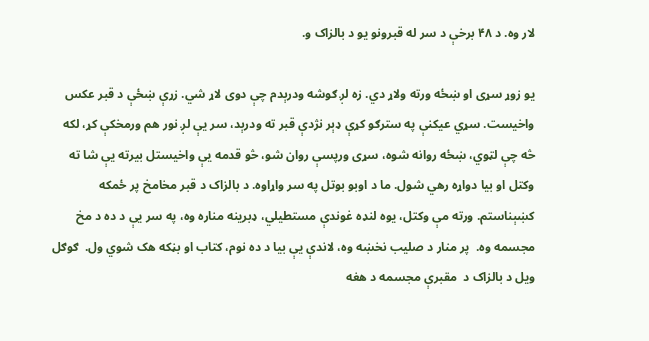لار وه. د ۴۸ برخې د سر له قبرونو یو د بالزاک و.

یو زوړ سړی او ښځه ورته ولاړ دي. زه لږ ګوشه ودرېدم چې دوی لاړ شي. زړې ښځې د قبر عکس واخیست. سړي عیکنې په سترګو کړې ډېر نژدې قبر ته ودرېد، سر یې لږ نور هم ورمخکې کړ، لکه څه چې لټوي، ښځه روانه شوه، سړی ورپسې روان شو، څو قدمه یې واخیستل بیرته یې شا ته وکتل او بیا دواړه رهي شول. ما د اوبو بوتل په سر واړاوه. د بالزاک د قبر مخامخ پر ځمکه کښېناستم. ورته مې وکتل، یوه لنډه غوندې مستطیلي، ډبرینه مناره وه، په سر یې د ده د مخ مجسمه وه.  پر منار د صلیب نخښه وه، لاندې یې بیا د ده نوم، کتاب او بڼکه هک شوي ول.  ګوګل ویل د بالزاک د  مقبرې مجسمه د هغه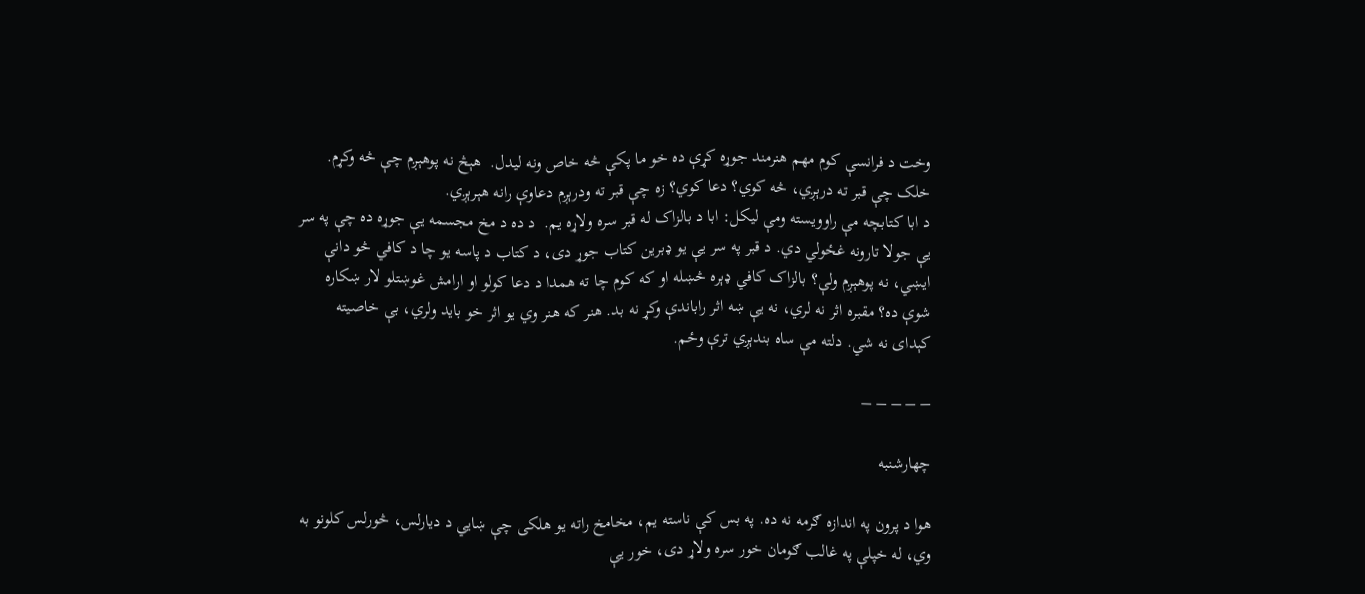وخت د فرانسې کوم مهم هنرمند جوړه کړې ده خو ما پکې څه خاص ونه لیدل.  هېڅ نه پوهېږم چې څه وکړم. خلک چې قبر ته درېږي، څه کوي؟ دعا کوي؟ زه چې قبر ته ودرېږم دعاوې رانه هېرېږي.
د ابا کتابچه مې راوویسته ومې لیکل: ابا د بالزاک له قبر سره ولاړه یم.  د ده د مخ مجسمه یې جوړه ده چې په سر یې جولا تارونه غځولي دي. د قبر په سر یې یو ډبرین کتاب جوړ دی، د کتاب د پاسه یو چا د کافي څو دانې ایښي، نه پوهېږم ولې؟ بالزاک کافي ډېره څښله او که کوم چا ته همدا د دعا کولو او ارامش غوښتلو لار ښکاره شوې ده؟ مقبره اثر نه لري، نه یې ښه اثر راباندې وکړ نه بد. هنر که هنر وي یو اثر خو باید ولري، بې خاصیته کېدای نه شي. دلته مې ساه بندېږي ترې وځم.

– – – – –

چهارشنبه

هوا د پرون په اندازه ګرمه نه ده. په بس کې ناسته یم، مخامخ راته یو هلکی چې ښايي د دیارلس، څورلس کلونو به وي، له خپلې په غالب ګومان خور سره ولاړ دی، خور یې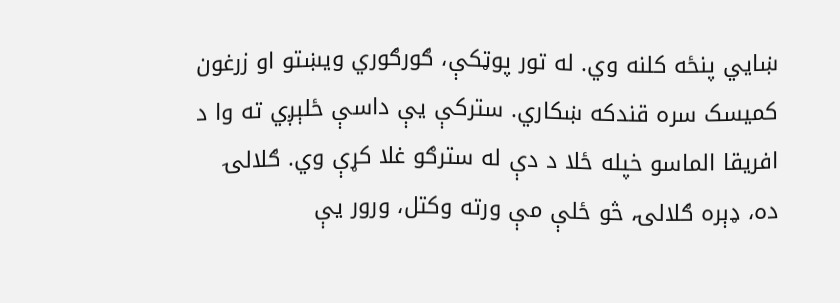ښايي پنځه کلنه وي. له تور پوټکې، ګورګوري ویښتو او زرغون کمیسک سره قندکه ښکاري. سترکې یې داسې ځلېږي ته وا د افریقا الماسو خپله ځلا د دې له سترګو غلا کړې وي. ګلالۍ ده، ډېره ګلالۍ، څو ځلې مې ورته وکتل، ورور یې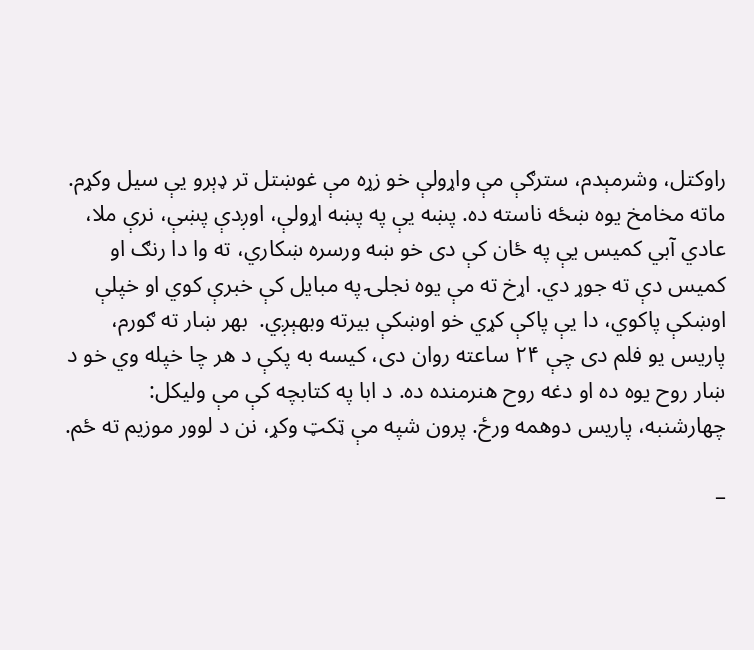راوکتل، وشرمېدم، سترګې مې واړولې خو زړه مې غوښتل تر ډېرو یې سیل وکړم. ماته مخامخ یوه ښځه ناسته ده. پښه یې په پښه اړولې، اوږدې پښې، نرې ملا، عادي آبي کمیس یې په ځان کې دی خو ښه ورسره ښکاري، ته وا دا رنګ او کمیس دې ته جوړ دي. اړخ ته مې یوه نجلۍ په مبایل کې خبرې کوي او خپلې اوښکې پاکوي، دا یې پاکې کړي خو اوښکې بیرته وبهېږي.  بهر ښار ته ګورم، پاریس یو فلم دی چې ۲۴ ساعته روان دی، کیسه به پکې د هر چا خپله وي خو د ښار روح یوه ده او دغه روح هنرمنده ده. د ابا په کتابچه کې مې ولیکل: چهارشنبه، پاریس دوهمه ورځ. پرون شپه مې ټکټ وکړ، نن د لوور موزیم ته ځم.

–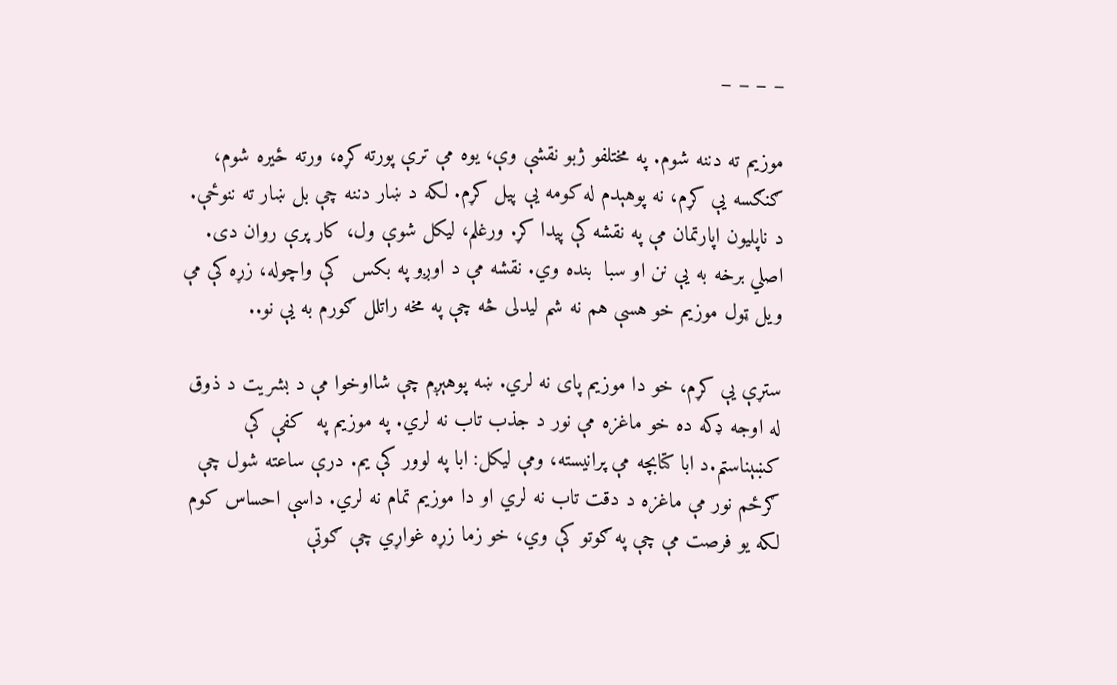– – – –

موزیم ته دننه شوم. په مختلفو ژبو نقشې وې، یوه مې ترې پورته کړه، ورته ځیره شوم، ګنګسه یې کړم، نه پوهېدم له کومه یې پیل کړم. لکه د ښار دننه چې بل ښار ته ننوځې. د ناپلیون اپارتمان مې په نقشه کې پیدا کړ. ورغلم، لیکل شوې ول، کار پرې روان دی. اصلي برخه به یې نن او سبا  بنده وي. نقشه مې د اوږو په بکس  کې واچوله،‌ زړه کې مې ویل ټول موزیم خو هسې هم نه شم لیدلی څه چې په مخه راتلل ګورم به یې نو..

ستړې یې کړم، خو دا موزیم‌ پای نه لري. ښه پوهېږم چې شااوخوا مې د بشریت د ذوق له اوجه ډکه ده خو ماغزه مې نور د جذب تاب نه لري. په موزیم په  کفې کې کښېناستم.د ابا کتابچه مې پرانیسته، ومې لیکل: ابا په لوور کې یم. درې ساعته شول چې ګرځم نور مې ماغزه د دقت تاب نه لري او دا موزیم تمام نه لري. داسې احساس کوم لکه یو فرصت مې چې په ګوتو کې وي، خو زما زړه غواړي چې ګوتې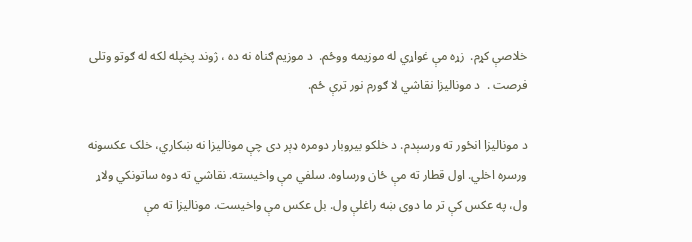خلاصې کړم.  زړه مې غواړي له موزیمه ووځم.  د موزیم ګناه نه ده ، ‌ژوند پخپله لکه له ګوتو وتلی فرصت .  د مونالیزا نقاشي لا ګورم نور ترې ځم.

د مونالیزا انځور ته ورسېدم. د خلکو بیروبار دومره ډېر دی چې مونالیزا نه ښکاري، خلک عکسونه ورسره اخلي. اول قطار ته مې ځان ورساوه. سلفي مې واخیسته. نقاشي ته دوه ساتونکي ولاړ ول، په عکس کې تر ما دوی ښه راغلې ول. بل عکس مې واخیست. مونالیزا ته مې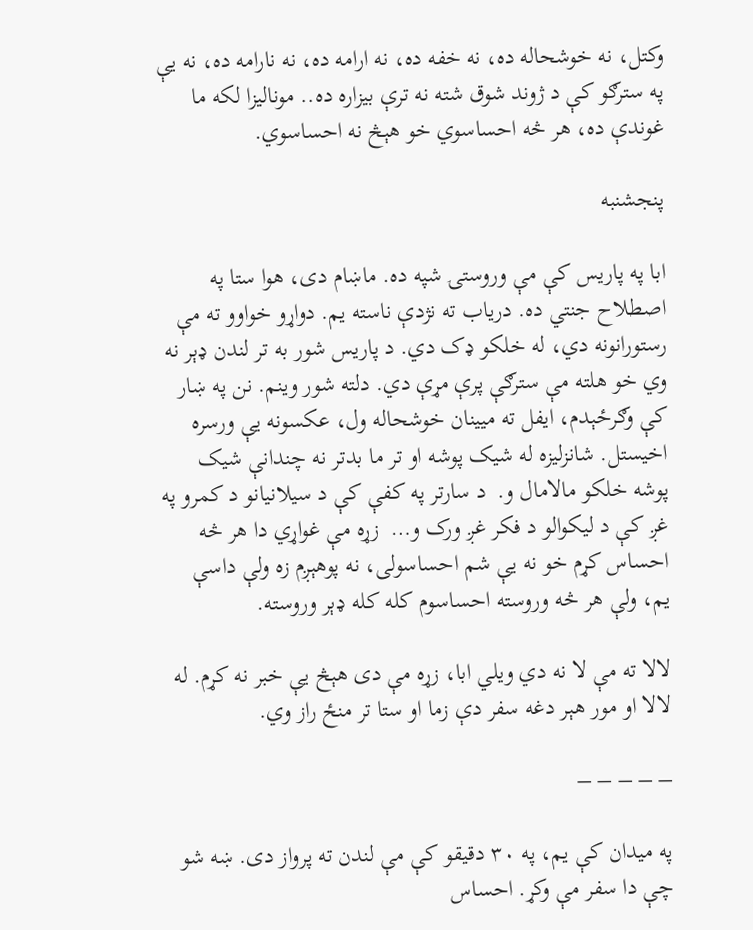وکتل، نه خوشحاله ده، نه خفه ده، نه ارامه ده، نه نارامه ده، نه یې په سترګو کې د ژوند شوق شته نه ترې بیزاره ده.. مونالیزا لکه ما غوندې ده، هر څه احساسوي خو هېڅ نه احساسوي.

پنجشنبه

ابا په پاریس کې مې وروستۍ شپه ده. ماښام دی، هوا ستا په اصطلاح جنتي ده. دریاب ته نژدې ناسته یم. دواړو خواوو ته مې رستورانونه دي، له خلکو ډک دي. د پاریس شور به تر لندن ډېر نه وي خو هلته مې سترګې پرې مړې دي. دلته شور وینم. نن په ښار کې وګرځېدم، ایفل ته میینان خوشحاله ول، عکسونه یې ورسره اخیستل. شانزلیزه له شیک پوشه او تر ما بدتر نه چندانې شیک پوشه خلکو مالامال و.  د سارتر په کفې کې د سیلانیانو د کمرو په غږ کې د لیکوالو د فکر غږ ورک و…  زړه مې غواړي دا هر څه احساس کړم خو نه یې شم احساسولی، نه پوهېږم زه ولې داسې یم، ولې هر څه وروسته احساسوم کله کله ډېر وروسته.

لالا ته مې لا نه دي ویلي ابا، زړه مې دی هېڅ یې خبر نه کړم. له لالا او مور هېر دغه سفر دې زما او ستا تر منځ راز وي.

– – – – –

په میدان کې یم، په ۳۰ دقیقو کې مې لندن ته پرواز دی. ښه شو چې دا سفر مې وکړ. احساس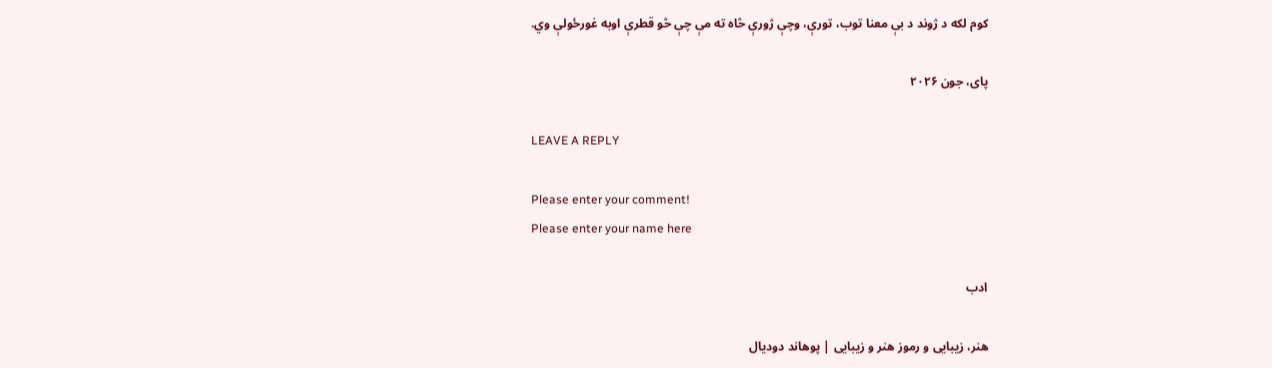کوم لکه د ژوند د بې معنا توب، تورې، وچې ژورې څاه ته مې چې څو قطرې اوبه غورځولې وي.

پای، جون ۲۰۲۶

LEAVE A REPLY

Please enter your comment!
Please enter your name here

ادب

هنر، زیبایی و رموز هنر و زیبایی | پوهاند دودیال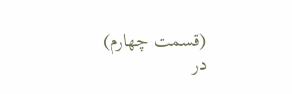(قسمت چهارم) در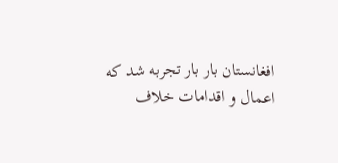افغانستان بار بار تجربه شد که اعمال و اقدامات خلاف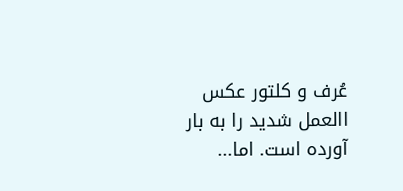عُرف و کلتور عکس االعمل شدید را به بار آورده است. اما...